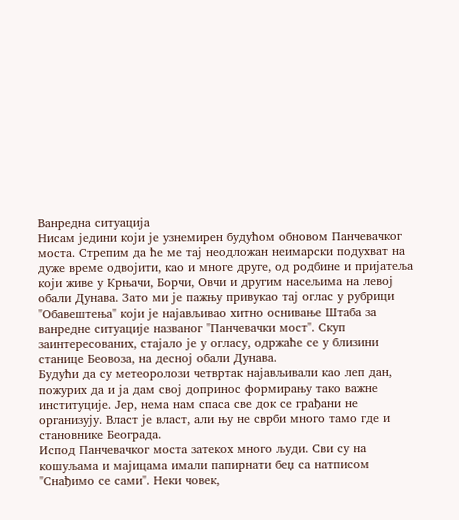Ванредна ситуација
Нисам једини који је узнемирен будућом обновом Панчевачког моста. Стрепим да ће ме тај неодложан неимарски подухват на дуже време одвојити, као и многе друге, од родбине и пријатеља који живе у Крњачи, Борчи, Овчи и другим насељима на левој обали Дунава. Зато ми је пажњу привукао тај оглас у рубрици "Обавештења" који је најављивао хитно оснивање Штаба за ванредне ситуације названог "Панчевачки мост". Скуп заинтересованих, стајало је у огласу, одржаће се у близини станице Беовоза, на десној обали Дунава.
Будући да су метеоролози четвртак најављивали као леп дан, пожурих да и ја дам свој допринос формирању тако важне институције. Јер, нема нам спаса све док се грађани не организују. Власт је власт, али њу не сврби много тамо где и становнике Београда.
Испод Панчевачког моста затекох много људи. Сви су на кошуљама и мајицама имали папирнати беџ са натписом "Снађимо се сами". Неки човек,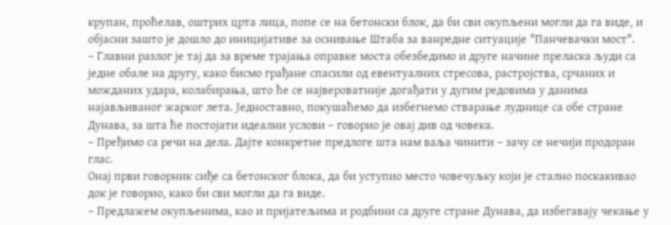крупан, проћелав, оштрих црта лица, попе се на бетонски блок, да би сви окупљени могли да га виде, и објасни зашто је дошло до иницијативе за оснивање Штаба за ванредне ситуације "Панчевачки мост".
– Главни разлог је тај да за време трајања оправке моста обезбедимо и друге начине преласка људи са једне обале на другу, како бисмо грађане спасили од евентуалних стресова, растројства, срчаних и можданих удара, колабирања, што ће се највероватније догађати у дугим редовима у данима најављиваног жарког лета. Једноставно, покушаћемо да избегнемо стварање луднице са обе стране Дунава, за шта ће постојати идеални услови – говорио је овај див од човека.
– Пређимо са речи на дела. Дајте конкретне предлоге шта нам ваља чинити – зачу се нечији продоран глас.
Онај први говорник сиђе са бетонског блока, да би уступио место човечуљку који је стално поскакивао док је говорио, како би сви могли да га виде.
– Предлажем окупљенима, као и пријатељима и родбини са друге стране Дунава, да избегавају чекање у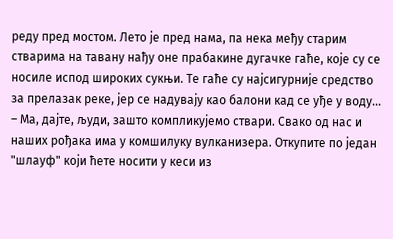реду пред мостом. Лето је пред нама, па нека међу старим стварима на тавану нађу оне прабакине дугачке гаће, које су се носиле испод широких сукњи. Те гаће су најсигурније средство за прелазак реке, јер се надувају као балони кад се уђе у воду...
– Ма, дајте, људи, зашто компликујемо ствари. Свако од нас и наших рођака има у комшилуку вулканизера. Откупите по један "шлауф" који ћете носити у кеси из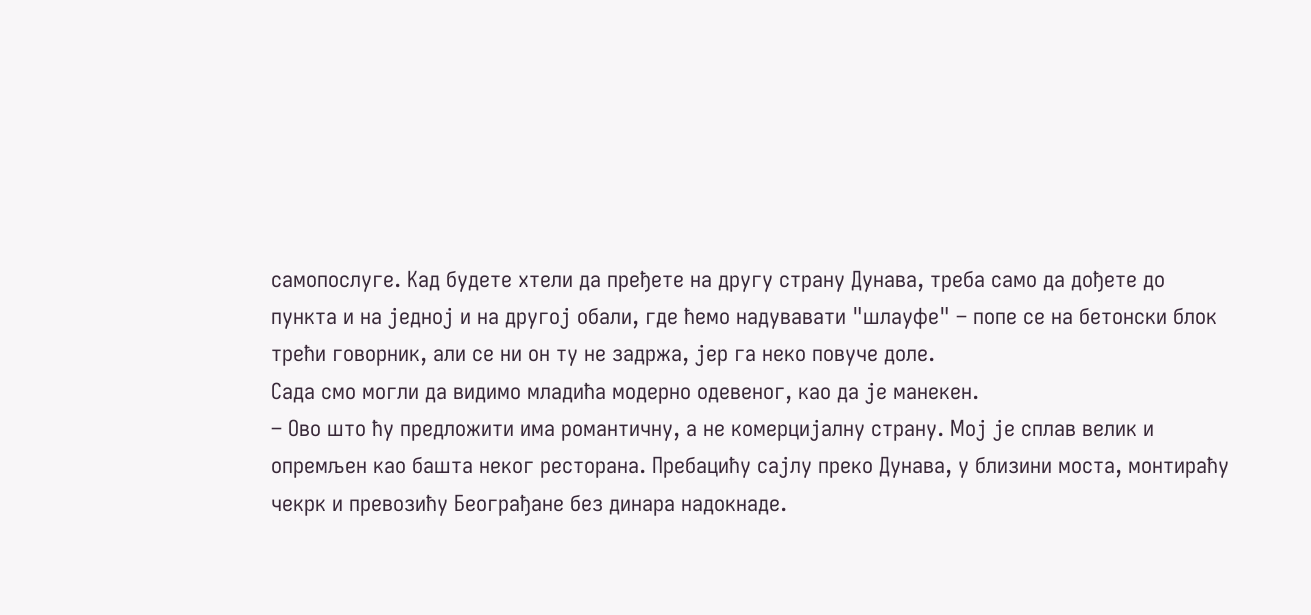самопослуге. Кад будете хтели да пређете на другу страну Дунава, треба само да дођете до пункта и на једној и на другој обали, где ћемо надувавати "шлауфе" – попе се на бетонски блок трећи говорник, али се ни он ту не задржа, јер га неко повуче доле.
Сада смо могли да видимо младића модерно одевеног, као да је манекен.
– Ово што ћу предложити има романтичну, а не комерцијалну страну. Мој је сплав велик и опремљен као башта неког ресторана. Пребацићу сајлу преко Дунава, у близини моста, монтираћу чекрк и превозићу Београђане без динара надокнаде.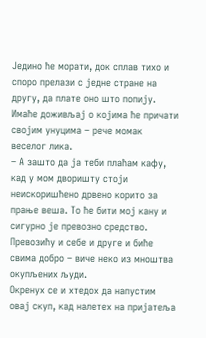Једино ће морати, док сплав тихо и споро прелази с једне стране на другу, да плате оно што попију. Имаће доживљај о којима ће причати својим унуцима – рече момак веселог лика.
– А зашто да ја теби плаћам кафу, кад у мом дворишту стоји неискоришћено дрвено корито за прање веша. То ће бити мој кану и сигурно је превозно средство. Превозићу и себе и друге и биће свима добро – виче неко из мноштва окупљених људи.
Окренух се и хтедох да напустим овај скуп, кад налетех на пријатеља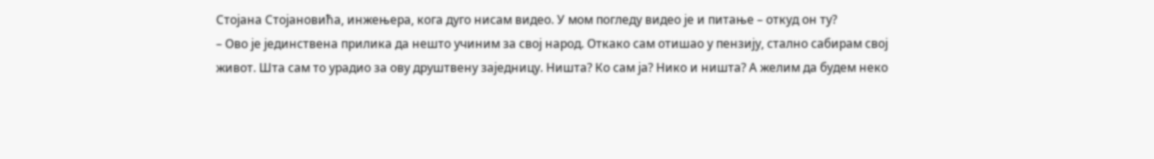Стојана Стојановића, инжењера, кога дуго нисам видео. У мом погледу видео је и питање – откуд он ту?
– Ово је јединствена прилика да нешто учиним за свој народ. Откако сам отишао у пензију, стално сабирам свој живот. Шта сам то урадио за ову друштвену заједницу. Ништа? Ко сам ја? Нико и ништа? А желим да будем неко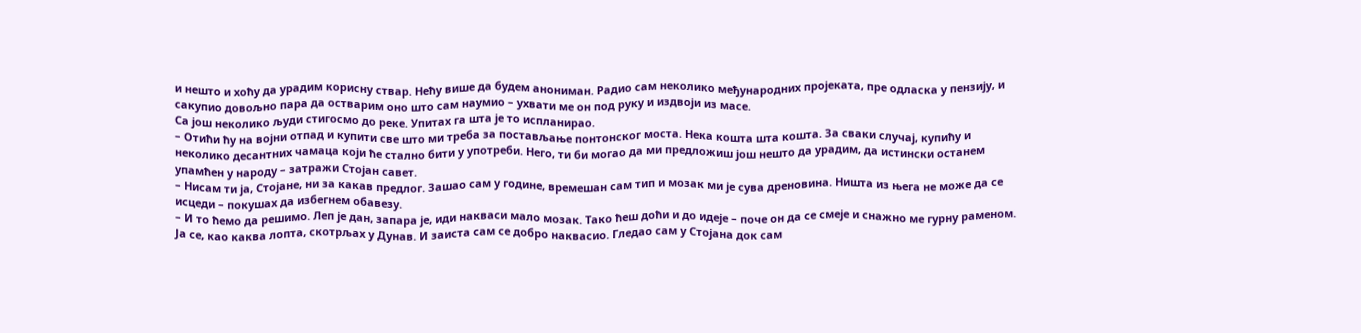и нешто и хоћу да урадим корисну ствар. Нећу више да будем анониман. Радио сам неколико међународних пројеката, пре одласка у пензију, и сакупио довољно пара да остварим оно што сам наумио – ухвати ме он под руку и издвоји из масе.
Са још неколико људи стигосмо до реке. Упитах га шта је то испланирао.
– Отићи ћу на војни отпад и купити све што ми треба за постављање понтонског моста. Нека кошта шта кошта. За сваки случај, купићу и неколико десантних чамаца који ће стално бити у употреби. Него, ти би могао да ми предложиш још нешто да урадим, да истински останем упамћен у народу – затражи Стојан савет.
– Нисам ти ја, Стојане, ни за какав предлог. Зашао сам у године, времешан сам тип и мозак ми је сува дреновина. Ништа из њега не може да се исцеди – покушах да избегнем обавезу.
– И то ћемо да решимо. Леп је дан, запара је, иди накваси мало мозак. Тако ћеш доћи и до идеје – поче он да се смеје и снажно ме гурну раменом. Ја се, као каква лопта, скотрљах у Дунав. И заиста сам се добро наквасио. Гледао сам у Стојана док сам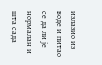излазио из воде и питао се да ли је нормалан и шта сада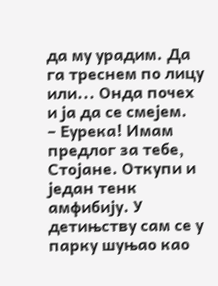да му урадим. Да га треснем по лицу или... Онда почех и ја да се смејем.
– Еурека! Имам предлог за тебе, Стојане. Откупи и један тенк амфибију. У детињству сам се у парку шуњао као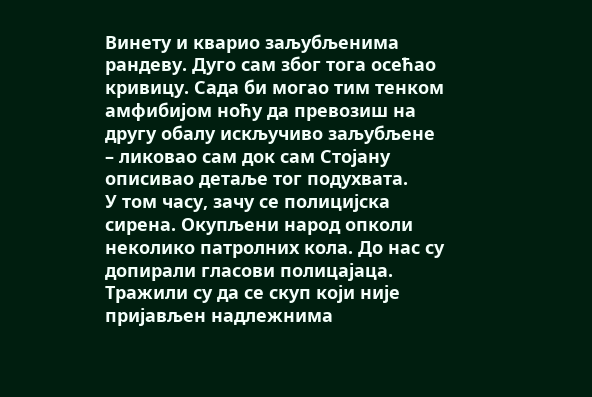Винету и кварио заљубљенима рандеву. Дуго сам због тога осећао кривицу. Сада би могао тим тенком амфибијом ноћу да превозиш на другу обалу искључиво заљубљене – ликовао сам док сам Стојану описивао детаље тог подухвата.
У том часу, зачу се полицијска сирена. Окупљени народ опколи неколико патролних кола. До нас су допирали гласови полицајаца. Тражили су да се скуп који није пријављен надлежнима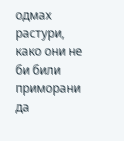одмах растури, како они не би били приморани да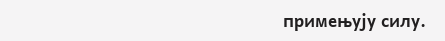примењују силу.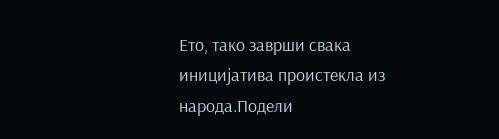Ето, тако заврши свака иницијатива проистекла из народа.Подели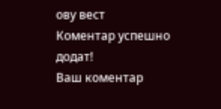ову вест
Комeнтар успeшно додат!
Ваш комeнтар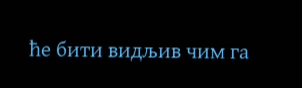ћe бити видљив чим га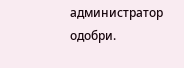администратор одобри.